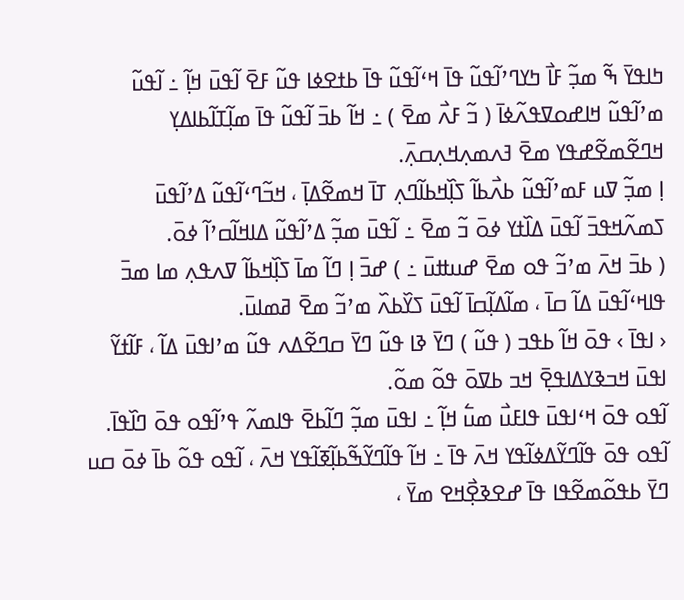ߤߊߟߌ߫ ߒ߬ ߘߏ߲߬ ߓߊ߯ ߤߌߣߴߊ߬ߟߎ߬ ߟߊ߫ ߞߵߊ߬ߟߎ߬ ߟߊ߫ ߕߙߐߦߊ ߟߎ߬ ߓߐ߫ ߊ߬ߟߎ߫ ߞߊ߲߬ ߸ ߊ߬ߟߎ߬ ߘߴߊ߬ߟߎ߬ ߞߊߝߋߜߟߍ߬ߦߊ߫ ( ߏ߬ ߓߍ߯ ߘߐ߫ ) ߸ ߞߊ߬ ߕߏ߫ ߊ߬ߟߎ߬ ߟߊ߫ ߘߊ߲߬ߠߊ߬ߕߊߡߌ߲ ߞߣߐ߬ߘߐ߬ߝߟߌ ߘߐ߫ ߔߍߘߍ߲ߞߍ߲ߛߍ߲߫.
ߊ߲ ߘߏ߲߬ ߜߎ ߓߘߴߊ߬ߟߎ߬ ߕߍ߯ߕߊ߬ ߖߊ߲߰ߞߕߊ߬ߣߍ߲ ߠߊ߫ ߞߘߐ߬ߡߊ߲߫ ، ߞߏ߬ߣߵߊ߬ߟߎ߬ ߡߴߊ߬ߟߎ߫ ߖߘߍ߬ߞߟߏ߫ ߊ߬ߟߎ߫ ߡߊ߰ߙߌ ߦߋ߫ ߏ߬ ߘߐ߫ ߸ ߊ߬ߟߎ߫ ߘߏ߲߬ ߡߴߊ߬ߟߎ߬ ߡߊߞߊ߬ߛߴߊ߬ ߦߋ߫.
( ߕߏ߫ ߞߍ߫ ߘߴߏ߬ ߟߋ ߘߐ߫ ߝߎߚߎ߫ ߸ ) ߝߏ߫ ߊ߲ ߣߊ߬ ߘߊ߫ ߖߊ߲߰ߞߕߊ߬ ߜߍߟߍ߲ ߘߊ ߘߏ߫ ߟߊߞߵߊ߬ߟߎ߫ ߡߊ߬ ߛߊ߫ ، ߘߊ߬ߡߊ߲߬ߛߊ߫ ߊ߬ߟߎ߫ ߖߌ߰ߕߍ߰ ߘߴߏ߬ ߘߐ߫ ߥߘߊߎ߫.
‹ ߊߟߊ߫ › ߟߋ߫ ߞߊ߬ ߕߟߏ ( ߟߎ߬ ) ߣߌ߫ ߢߊ ߟߎ߬ ߣߌ߫ ߛߣߐ߬ߡߍ ߟߎ߬ ߘߴߊߟߎ߫ ߡߊ߬ ، ߓߊ߬ߙߌ߬ ߊߟߎ߫ ߞߏߢߌߡߊߟߐ߲߫ ߞߏ ߕߜߋ߫ ߟߋ߬ ߘߋ߬.
ߊ߬ߟߋ ߟߋ߫ ߞߵߊߟߎ߫ ߟߊߓߎ߯ ߘߎ߱ ߞߊ߲߬ ߸ ߊߟߎ߫ ߘߏ߲߬ ߣߊ߬ߕߐ߫ ߟߊߘߍ߬ ߟߴߊ߬ߟߋ ߟߋ߫ ߣߊ߰ߟߊ߫.
ߊ߬ߟߋ ߟߋ߫ ߟߊ߬ߣߌ߬ߡߦߊ߬ߟߌ ߞߍ߫ ߟߊ߫ ߸ ߞߊ߬ ߟߊ߬ߣߌ߬ߒ߬ߕߊ߲߬ߧߊ߬ߟߌ ߞߍ߫ ، ߊ߬ߟߋ ߟߋ߬ ߕߊ߫ ߦߋ߫ ߛߎ ߣߌ߫ ߕߟߋ߬ߘߐ߬ߟߊ ߟߊ߫ ߝߐߢߐ߲߯ߞߐ ߘߌ߫ ،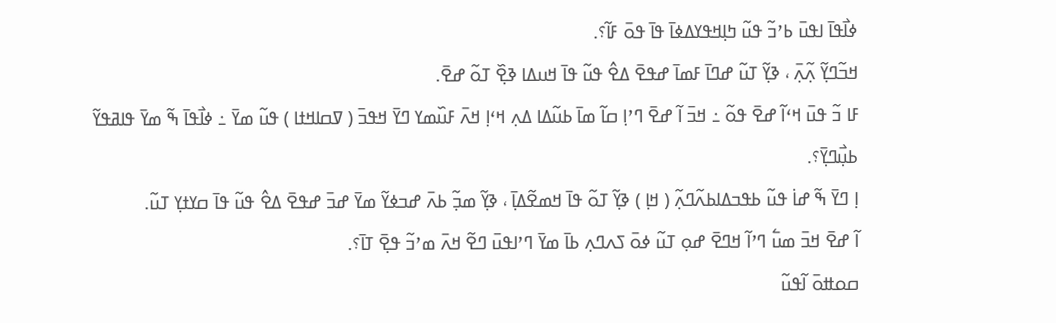ߦߊ߯ߟߊ߫ ߊߟߎ߫ ߕߴߏ߬ ߟߎ߬ ߤߊ߲ߞߟߌߡߦߊ߫ ߟߊ߫ ߟߋ߫ ߓߊ߬؟.
ߞߏ߬ߣߌ߲߬ ߍ߲߬ߍ߲߫ ، ߢߌ߲߬ ߠߎ߬ ߝߣߊ߫ ߓߘߊ߫ ߝߟߐ߫ ߡߐ߮ ߟߎ߬ ߟߊ߫ ߞߎߡߊ ߢߐ߲߰ ߠߋ߬ ߝߐ߫.
ߓߊ ߏ߬ ߟߎ߫ ߞߵߊ߬ ߝߐ߫ ߟߋ߬ ߸ ߞߏ߫ ߊ߬ ߝߐ߫ ߣߴߊ߲ ߛߊ߬ ߘߊ߫ ߕߎ߬ߡߊ ߡߍ߲ ߞߵߊ߲ ߞߍ߫ ߓߎ߰ߘߌ ߣߌ߫ ߞߟߏ߫ ( ߜߛߊߞߙߊ ) ߟߎ߬ ߘߌ߫ ߸ ߦߊ߯ߟߊ߫ ߒ߬ ߘߌ߫ ߟߊߥߟߌ߬ ߕߎ߲߯ߣߌ߲߫؟.
ߊ߲ ߣߌ߫ ߒ߬ ߝߊ߭ ߟߎ߬ ߕߟߏߡߊߕߍ߬ߣߍ߲߬ ( ߞߊ߲ ) ߢߌ߲߬ ߠߋ߬ ߟߊ߫ ߞߘߐ߬ߡߊ߲߫ ، ߢߌ߲߬ ߘߏ߲߬ ߕߍ߫ ߝߏߦߌ߬ ߘߌ߫ ߝߏ߫ ߝߟߐ߫ ߡߐ߮ ߟߎ߬ ߟߊ߫ ߛߌߙߌ߲ ߠߎ߬.
ߊ߬ ߝߐ߫ ߞߏ߫ ߘߎ߱ ߣߴߊ߬ ߞߣߐ߫ ߝߋ߲ ߠߎ߬ ߦߋ߫ ߖߍߣߍ߲ ߕߊ߫ ߘߌ߫ ߣߴߊߟߎ߫ ߣߐ߬ ߞߍ߫ ߘߴߏ߬ ߟߐ߲߫ ߠߊ߫؟.
ߛߋߚߋ߫ ߊ߬ߟߎ߬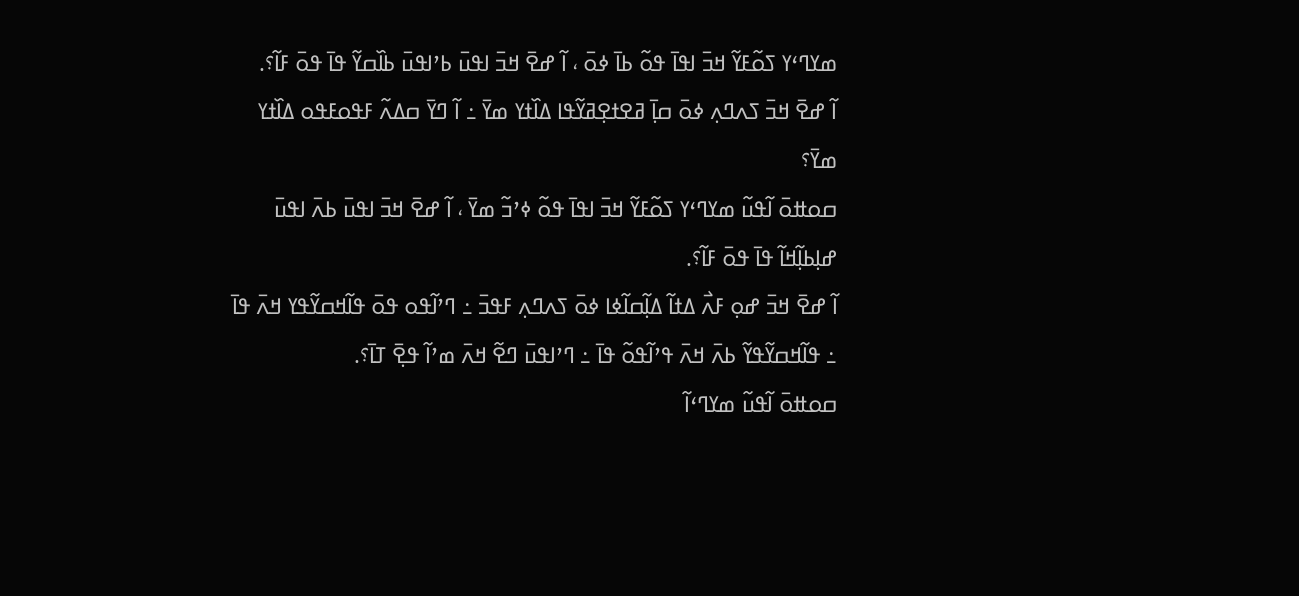ߘߌߣߵߌ ߖߋ߬ߓߌ߬ ߞߏ߫ ߊߟߊ߫ ߟߋ߬ ߕߊ߫ ߦߋ߫ ، ߊ߬ ߝߐ߫ ߞߏ߫ ߊߟߎ߫ ߕߴߊߟߎ߫ ߕߊ߰ߛߌ߬ ߟߊ߫ ߟߋ߫ ߓߊ߬؟.
ߊ߬ ߝߐ߫ ߞߏ߫ ߖߍߣߍ߲ ߦߋ߫ ߛߊ߲߫ ߥߐߙߐ߲ߥߌ߬ߟߊ ߡߊ߰ߙߌ ߘߌ߫ ߸ ߊ߬ ߣߌ߫ ߛߡߍ߬ ߓߟߋߓߟߋ ߡߊ߰ߙߌ ߘߌ߫؟
ߛߋߚߋ߫ ߊ߬ߟߎ߬ ߘߌߣߵߌ ߖߋ߬ߓߌ߬ ߞߏ߫ ߊߟߊ߫ ߟߋ߬ ߦߴߏ߬ ߘߌ߫ ، ߊ߬ ߝߐ߫ ߞߏ߫ ߊߟߎ߫ ߕߍ߫ ߊߟߎ߫ ߝߊ߲ߕߊ߲߬ߞߊ߬ ߟߊ߫ ߟߋ߫ ߓߊ߬؟.
ߊ߬ ߝߐ߫ ߞߏ߫ ߝߋ߲ ߓߍ߯ ߡߙߊ߬ ߡߊ߲߬ߛߊ߬ߦߊ ߦߋ߫ ߖߍߣߍ߲ ߓߟߏ߫ ߸ ߣߴߊ߬ߟߋ ߟߋ߫ ߟߊ߬ߞߛߌ߬ߟߌ ߞߍ߫ ߟߊ߫ ߸ ߟߊ߬ߞߛߌ߬ߟߌ߬ ߕߍ߫ ߞߍ߫ ߟߴߊ߬ߟߋ߬ ߟߊ߫ ߸ ߣߴߊߟߎ߫ ߣߐ߬ ߞߍ߫ ߘߴߊ߬ ߟߐ߲߫ ߠߊ߫؟.
ߛߋߚߋ߫ ߊ߬ߟߎ߬ ߘߌߣߵߊ߬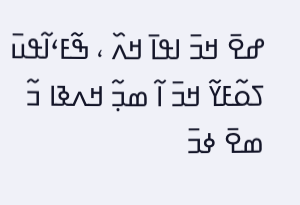ߝߐ߫ ߞߏ߫ ߊߟߊ߫ ߞߍ߰ ، ߒ߬ߓߵߊ߬ߟߎ߫ ߖߋ߬ߓߌ߬ ߞߏ߫ ߊ߬ ߘߏ߲߬ ߞߍߢߊ ߏ߬ ߘߐ߫ ߦߏ߫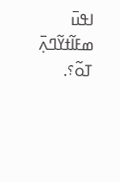ߊߟߎ߫ ߘߓߊ߬ߙߌ߬ߣߍ߲߫ ߠߋ߬؟.